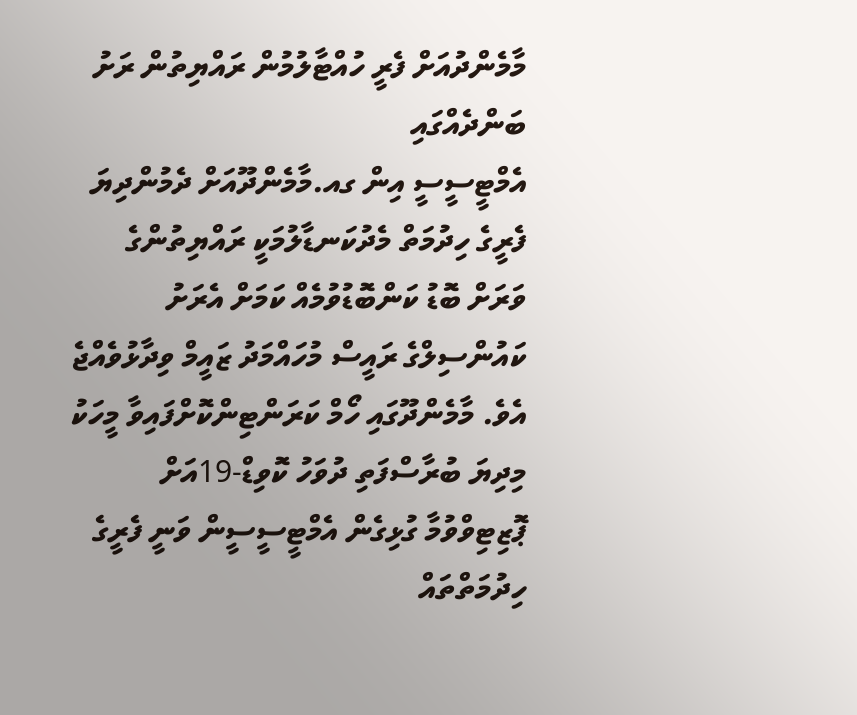މާމެންދުއަށް ފެރީ ހުއްޓާލުމުން ރައްޔިތުން ރަށު ބަންދެއްގައި
އެމްޓީސީސީ އިން ގއ.މާމެންދޫއަށް ދެމުންދިޔަ ފެރީގެ ހިދުމަތް މެދުކަނޑާލުމަކީ ރައްޔިތުންގެ ވަރަށް ބޮޑު ކަންބޮޑުވުމެއް ކަމަށް އެރަށު ކައުންސިލްގެ ރައީސް މުހައްމަދު ޒައީމް ވިދާޅުވެއްޖެ އެވެ. މާމެންދޫގައި ހޯމް ކަރަންޓިންކޮށްފައިވާ މީހަކު މިދިޔަ ބުރާސްފަތި ދުވަހު ކޮވިޑް-19އަށް ޕޮޒިޓިވްވުމާ ގުޅިގެން އެމްޓީސީސީން ވަނީ ފެރީގެ ހިދުމަތްތައް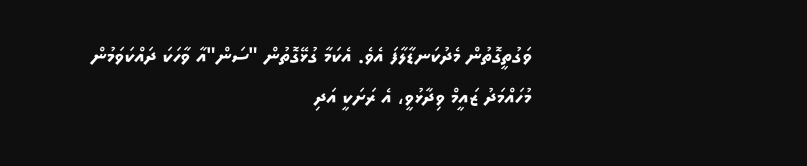ވަގުތީގޮތުން މެދުކަނޑާލާފަ އެވެ. އެކަމާ ގުޅޭގޮތުން "ސަން"އާ ވާހަކަ ދައްކަވަމުން މުހައްމަދު ޒައީމް ވިދާޅުވީ، އެ ރަށަކީ އަދި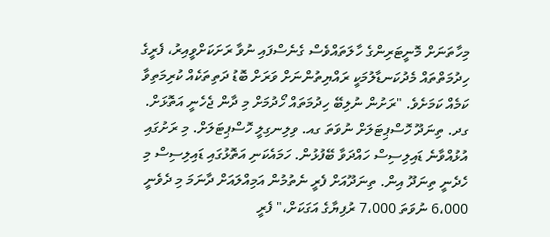މިހާތަނަށް މޮނީޓަރިންގެ ހާލަތައްވެސް ގެނެސްފައި ނުވާ ރަށަކަށްވީއިރު، ފެރީގެ ހިދުމަތްތައް މެދުކަނޑާލުމަކީ ރައްޔިތުންނަށް ވަރަށް ބޮޑު ދަތިތަކެއް ކުރިމަތިވާ ކަމެއް ކަމަށެވެ. "ރަށުން ނުލިބޭ ހިދުމަތައް ހޯދުމަށް މި ދާން ޖެހެނީ އަތޮޅަށް. ގދ. ތިނަދޫ ހޮސްޕިޓަލަށް ނުވަތަ ގއ. ވިލިނގިލީ ހޮސްޕިޓަލަށް. މި ރަށުގައި އުޅުއްވާނެ ޑައިލިސިސް ހައްދަވާ ބޭފުޅުން. ހަމައެކަނި އަތޮޅުގައި ޑައިލިސިސް މި ހެދެނީ ތިނަދޫ އިން. ތިނަދޫއަށް ފެރީ ނެތުމުން އަމިއްލައަށް ދާނަމަ މި ދެވެނީ 6،000 ނުވަތަ 7،000 ރުފިޔާގެ އަގަކަށް،" ފެރީ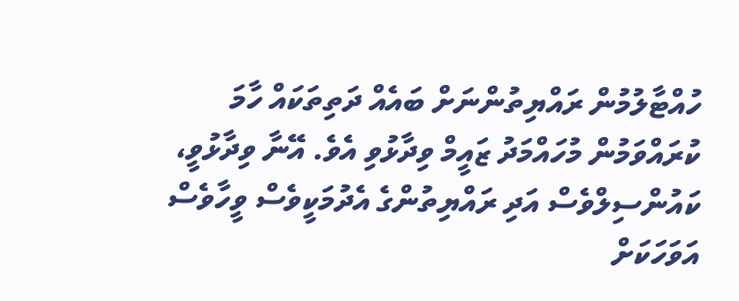ހުއްޓާލުމުން ރައްޔިތުންނަށް ބައެއް ދަތިތަކައް ހާމަ ކުރައްވަމުން މުހައްމަދު ޒައީމް ވިދާޅުވި އެވެ. އޭނާ ވިދާޅުވީ، ކައުންސިލްވެސް އަދި ރައްޔިތުންގެ އެދުމަކީވެސް ވީހާވެސް އަވަހަކަށް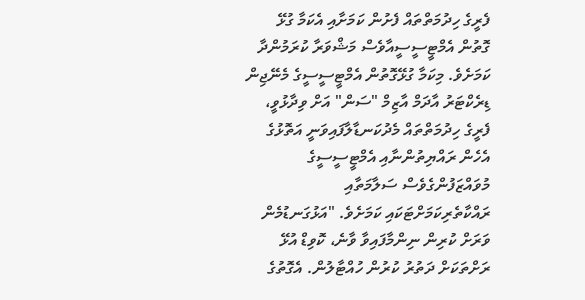ފެރީގެ ހިދުމަތްތައް ފެށުން ކަމަށާއި އެކަމާ ގުޅޭ ގޮތުން އެމްޓީސީސީއާވެސް މަޝްވަރާ ކުރަމުންދާ ކަމަށެވެ. މިކަމާ ގުޅޭގޮތުން އެމްޓީސީސީގެ މެނޭޖިން ޑިރެކްޓަރު އާދަމް އާޒިމް "ސަން" އަށް ވިދާޅުވީ، ފެރީގެ ހިދުމަތްތައް މެދުކަނޑާލާފައިވަނީ އަތޮޅުގެ އެހެން ރައްޔިތުންނާއި އެމްޓީސީސީގެ މުވައްޒަފުންގެވެސް ސަލާމަތާއި ރައްކާތެރިކަމަށްޓަކައި ކަމަށެވެ. "އަޅުގަނޑުމެން ވަރަށް ކުރިން ނިންމާފައިވާ ވާނެ، ކޮވިޑް އުޅޭ ރަށްތަކަށް ދަތުރު ކުރުން ހުއްޓާލުން. އެގޮތުގެ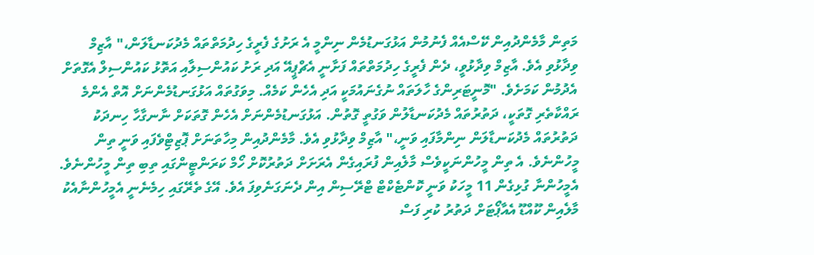މަތިން މާމެންދުއިން ކޭސްއެއް ފެނުމުން އަޅުގަނޑުމެން ނިންމީ އެ ރަށުގެ ފެރީގެ ހިދުމަތްތައް މެދުކަނޑާލަން،" އާޒިމް ވިދާޅުވި އެވެ. އާޒިމް ވިދާޅުވީ، ދެން ފެރީގެ ހިދުމަތްތައް ފަށާނީ އެޗްޕީއޭ އަދި ރަށު ކައުންސިލާއި އަތޮޅު ކައުންސިލް އެގޮތަށް އެދުމުން ކަމަށެވެ. "މޮނީޓަރިންގެ ހާލަތައް ނުގެނައުމަކީ އަދި އެހެން ކަމެއް. މިވަގުތައް އަޅުގަނޑުމެންނަށް އޮތް އެންމެ ރައްކާތެރި ގޮތަކީ، ދަތުރުތައް މެދުކަނޑާލުން ވަގުތީ ގޮތުން. އަޅުގަނޑުމެންނަށް އެހެން ގޮތަކަށް ނާނގާހާ ހިނދަކު ދަތުރުތައް މެދުކަނޑާލަން ނިންމާފައި ވަނީ،" އާޒިމް ވިދާޅުވި އެވެ. މާމެންދުއިން މިހާތަނަށް ޕޮޒިޓިްވެފައި ވަނީ ތިން މީހުންނެވެ. އެ ތިން މީހުންނަކީވެސް މާލެއިން ފުރައިގެން އެރަށަށް ދަތުރުކޮށް ހޯމް ކަރަންޓީންގައި ތިބި ތިން މީހުންނެވެ. އެމީހުންނާ ގުޅިގެން 11 މީހަކު ވަނީ ކޮންޓެކްޓް ޓްރޭސިން އިން ދެނަގަނެވިފަ އެވެ. އޭގެ ތެރޭގައި ހިމެނެނީ އެމީހުންނާއެކު މާލެއިން ކޫއްޑޫ އެއާޕޯޓަށް ދަތުރު ކުރި ފަސް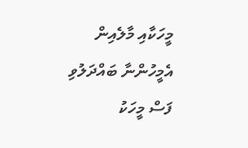މީހަކާއި މާލެއިން އެމީހުންނާ ބައްދަލުވި ފަސް މީހަކު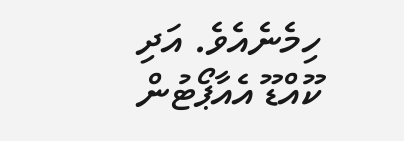ހިމެނެއެވެ. އަދި ކޫއްޑޫ އެއާޕޯޓުން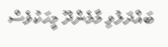ބައްދަލުވި މާމެންދޫ މީހަކުވެސް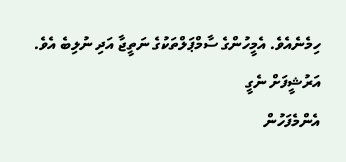ހިމެނެއެވެ. އެމީހުންގެ ސާމްޕަލްތަކުގެ ނަތީޖާ އަދި ނުލިބެ އެވެ.
އަރުޝީފަށް ނެގީ
އެންމެފަހުން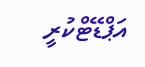އަޕްޑޭޓްކުރީ